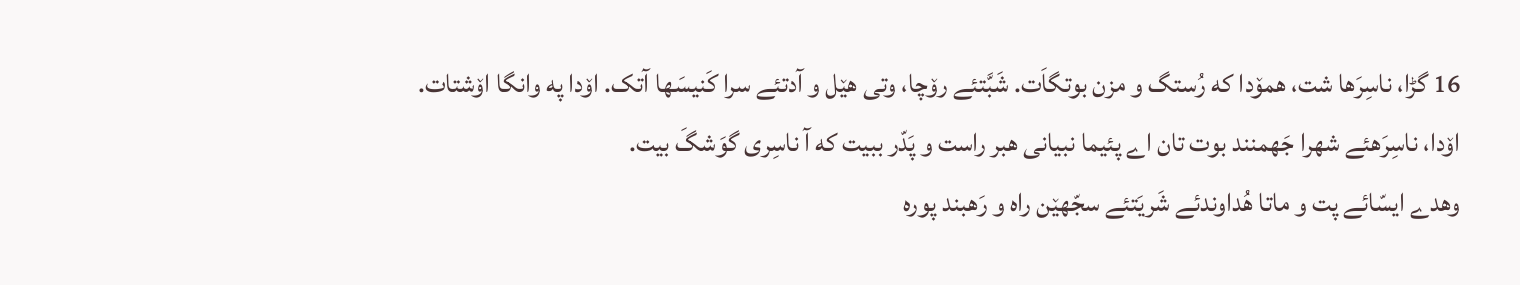16 گڑا، ناسِرَها شت، همۆدا که رُستگ و مزن بوتگاَت. شَبَّتئے رۆچا، وتی هێل و آدتئے سرا کَنیسَها آتک. اۆدا په وانگا اۆشتات.
اۆدا، ناسِرَهئے شهرا جَهمنند بوت تان اے پئیما نبیانی هبر راست و پَدّر ببیت که آ ناسِری گوَشگَ بیت.
وهدے ایسّائے پت و ماتا هُداوندئے شَریَتئے سجّهێن راه و رَهبند پوره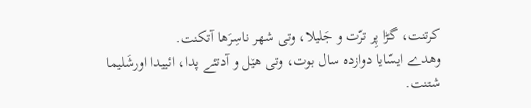کرتنت، گڑا پِر ترّت و جَلیلا، وتی شهر ناسِرَها آتکنت.
وهدے ایسّایا دوازده سال بوت، وتی هێل و آدتئے پدا، ائییدا اورشَلیما شتنت.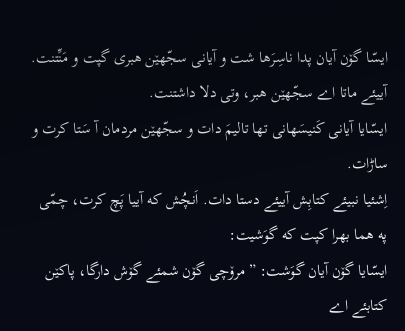ایسّا گۆن آیان پدا ناسِرَها شت و آیانی سجّهێن هبری گپت و مَنِّتنت. آییئے ماتا اے سجّهێن هبر، وتی دلا داشتنت.
ایسّایا آیانی کَنیسَهانی تها تالیمَ دات و سجّهێن مردمان آ سَتا کرت و ساڑات.
اِشئیا نبیئے کتابِش آییئے دستا دات. اَنچُش که آییا پَچ کرت، چمّی په هما بهرا کپت که گوَشیت:
ایسّایا گۆن آیان گوَشت: ”مرۆچی گۆن شمئے گۆش دارگا، پاکێن کتابئے اے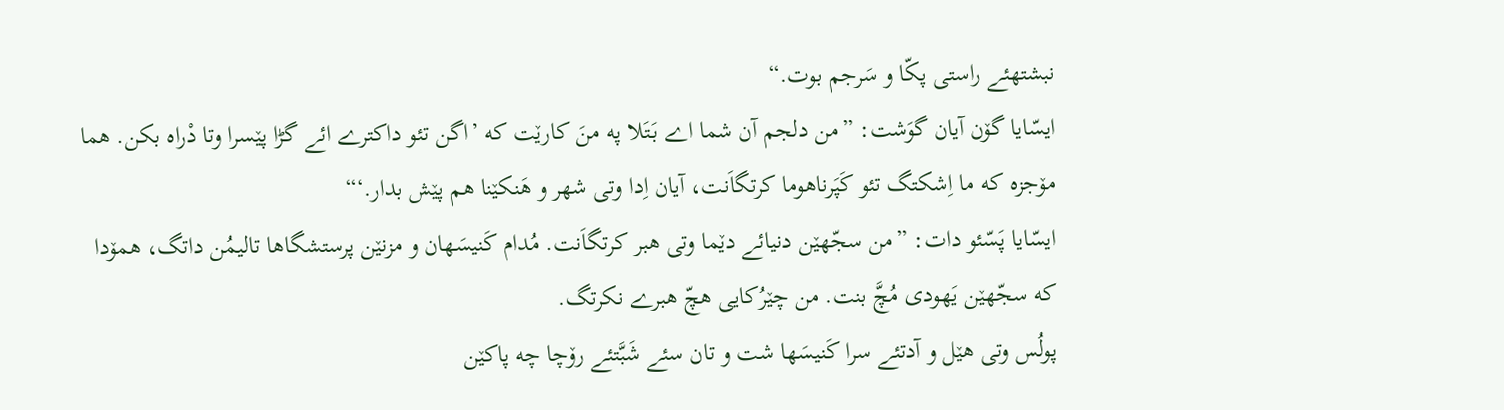نبشتهئے راستی پکّا و سَرجم بوت.“
ایسّایا گۆن آیان گوَشت: ”من دلجم آن شما اے بَتَلا په منَ کارێت که ’اگن تئو داکترے ائے گڑا پێسرا وتا دْراه بکن. هما مۆجزه که ما اِشکتگ تئو کَپَرناهوما کرتگاَنت، آیان اِدا وتی شهر و هَنکێنا هم پێش بدار.‘“
ایسّایا پَسّئو دات: ”من سجّهێن دنیائے دێما وتی هبر کرتگاَنت. مُدام کَنیسَهان و مزنێن پرستشگاها تالیمُن داتگ، همۆدا که سجّهێن یَهودی مُچَّ بنت. من چێرُکایی هچّ هبرے نکرتگ.
پولُس وتی هێل و آدتئے سرا کَنیسَها شت و تان سئے شَبَّتئے رۆچا چه پاکێن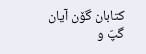کتابان گۆن آیان گپّ و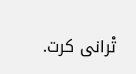تْرانی کرت.